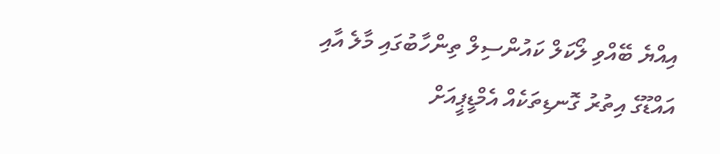އިއްޔެ ބޭއްވި ލޯކަލް ކައުންސިލް ތިންހާބުގައި މާލެ އާއި އައްޑޫގެ އިތުރު ގޮނޑިތަކެއް އެމްޑީޕީއަށް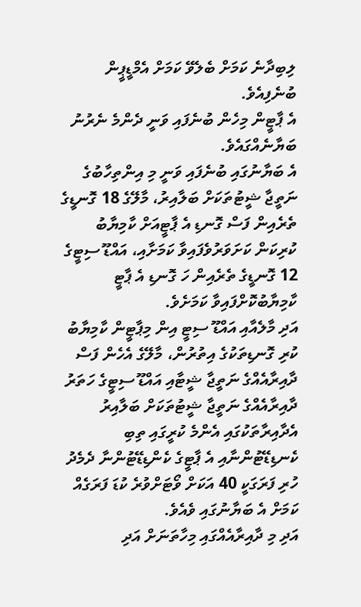ލިބިދާނެ ކަމަށް ބެލެވޭ ކަމަށް އެމްޑީޕީން ބުނެފިއެވެ.
އެ ޕާޓީން މިހެން ބުނެފައި ވަނީ ދެންމެ ނެރުނު ބަޔާނެއްގައެވެ.
އެ ބަޔާނުގައި ބުނެފައި ވަނީ މި އިންތިހާބުގެ ނަތީޖާ ޝީޓުތަކަށް ބަލާއިރު، މާލޭގެ 18 ގޮނޑީގެ ތެރެއިން ފަސް ގޮނޑި އެ ޕާޓީއަށް ކާމިޔާބު ކުރިކަން ކަށަވަރުވެފައިވާ ކަމަށާއި، އައްޑޫ ސިޓީގެ 12 ގޮނޑީގެ ތެރެއިން ހަ ގޮނޑި އެ ޕާޓީ ކާމިޔާބުކޮށްފައިވާ ކަމަށެވެ.
އަދި މާލެއާއި އައްޑޫ ސިޓީ އިން މިޕާޓީން ކާމިޔާބު ކުރި ގޮނޑިތަކުގެ އިތުރުން، މާލޭގެ އެހެން ފަސް ދާއިރާއެއްގެ ނަތީޖާ ޝީޓާއި އައްޑޫ ސިޓީގެ ހަތަރު ދާއިރާއެއްގެ ނަތީޖާ ޝީޓުތަކަށް ބަލާއިރު އެދާއިރާތަކުގައި އެންމެ ކުރީގައި ތިބި ކެނޑިޑޭޓުންނާއި އެ ޕާޓީގެ ކެންޑިޑޭޓުންނާ ދެމެދު ހުރި ފަރަގަކީ 40 އަކަށް ވޯޓަށްވުރެ ކުޑަ ފަރަގެއް ކަމަށް އެ ބަޔާނުގައި ވެއެވެ.
އަދި މި ދާއިރާއެއްގައި މިހާތަނަށް އަދި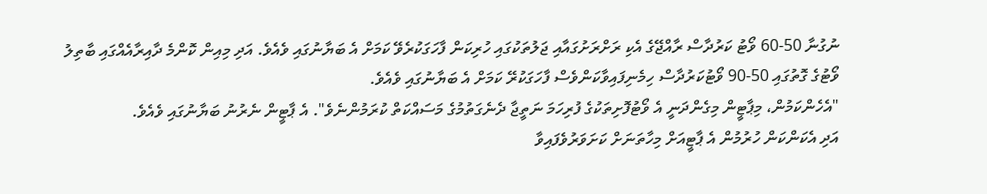ނުގުނާ 50-60 ވޯޓު ކަރުދާސް ރާއްޖޭގެ އެކި ރަށްރަށުގައާއި ޖަލުތަކުގައި ހުރިކަން ފާހަގަކުރެވޭ ކަމަށް އެ ބަޔާނުގައި ވެއެވެ. އަދި މިއިން ކޮންމެ ދާއިރާއެއްގައި ބާތިލު ވޯޓުގެ ގޮތުގައި 50-90 ވޯޓުކަރުދާސް ހިމެނިފައިވާކަންވެސް ފާހަގަކުރޭ ކަމަށް އެ ބަޔާނުގައި ވެއެވެ.
"އެހެންކަމުން، މިޕާޓީން މިގެންދަނީ އެ ވޯޓުފޮށިތަކުގެ ފުރިހަމަ ނަތީޖާ ދެނެގަތުމުގެ މަސައްކަތް ކުރަމުންނެވެ". އެ ޕާޓީން ނެރުނު ބަޔާނުގައި ވެއެވެ.
އަދި އެކަންކަން ހުރުމުން އެ ޕާޓީއަށް މިހާތަނަށް ކަށަވަރުވެފައިވާ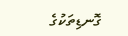ގޮނޑިތަކުގެ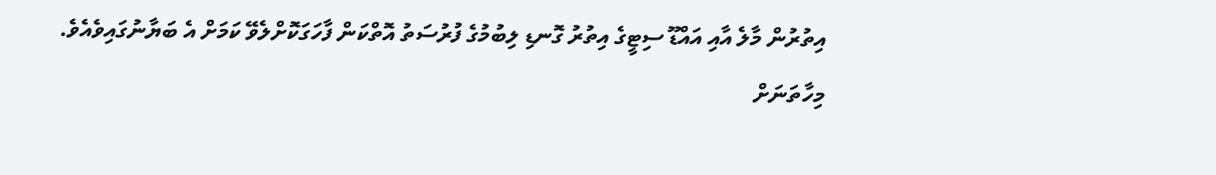އިތުރުން މާލެ އާއި އައްޑޫ ސިޓީގެ އިތުރު ގޮނޑި ލިބުމުގެ ފުރުސަތު އޮތްކަން ފާހަގަކޮށްލެވޭ ކަމަށް އެ ބަޔާނުގައިވެއެވެ.
މިހާތަނަށް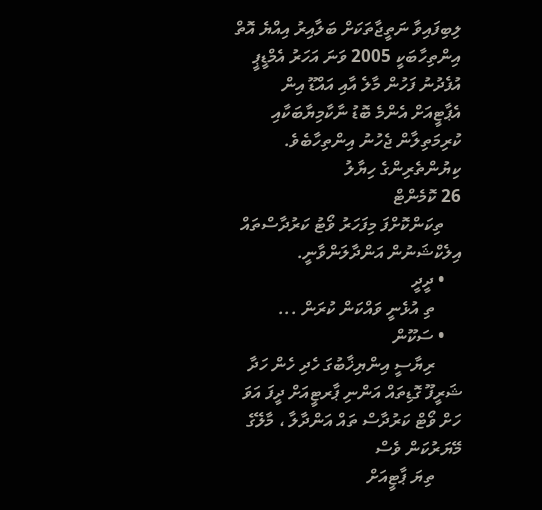ލިބިފައިވާ ނަތީޖާތަކަށް ބަލާއިރު އިއްޔެ އޮތް އިންތިހާބަކީ 2005 ވަނަ އަހަރު އެމްޑީޕީ އުފެދުނު ފަހުން މާލެ އާއި އައްޑޫ އިން އެޕާޓީއަށް އެންމެ ބޮޑު ނާކާމިޔާބަކާއި ކުރިމަތިލާން ޖެހުނު އިންތިހާބެވެ.
ކިޔުންތެރިންގެ ހިޔާލު
26 ކޮމެންޓް
    ތިކަންކޮށްފަ މިފަހަރު ވޯޓު ކަރުދާސްތައް އިލެކްޝަނުން އަންދާލަންވާނީ.
    • ދީދީ
      ތި އުޅެނީ ވައްކަން ކުރަން ...
    • ސަކޫން
      ރިޔާސީ އިންޔިޚާބުގަ ހެދި ހެން ހަދާ ޝަރީފޫ ގޮޑިތައް އަންނި ޕާރޓީއަށް ދީފަ އަވަ ހަށް ވޯޓް ކަރުދާސް ތައް އަންދާލާ ، މާލޭގެ މޭޔަރުކަން ވެސް
      ތިޔަ ޕާޓީއަށް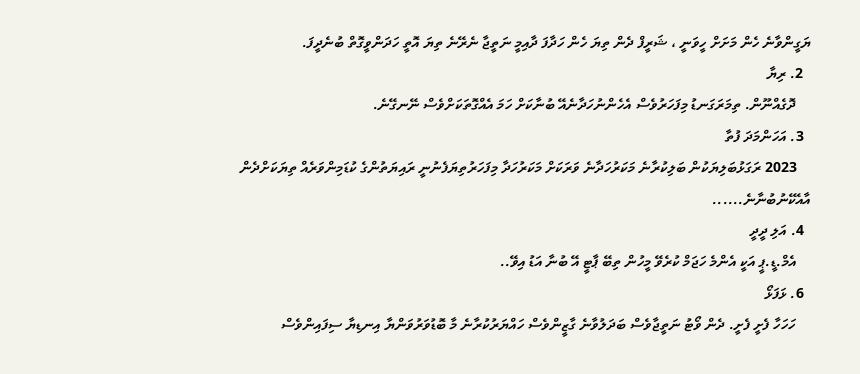ޔަގީންވާނެ ހެން މަށަށް ހީވަނީ ، ޝަރީފް ދެން ތިޔަ ހެން ހަދާފަ ދާއިމީ ނަތީޖާ ނެރޭނެ ތިޔަ އޮތީ ހަދަންވީގޮތް ބުނެދީފަ.
  2. ރިޔާ
    ދޮގެއްނޫން. ތިމަރަގަނޑު މިފަހަރުވެސް އެހެންނުހަދާނެއޭ ބުނާކަށް ހަމަ އެއްގޮތަކަށްވެސް ނޭނގޭނެ.
  3. އަހަންމަދަ ފުތާ
    2023 ރަގަޅުބަލިޔަކުން ބަލިކުރާނެ މަކަރުހަދާނެ ވަރަކަށް މަކަރުހަދާ މިފަހަރުތިޔަފެނުނީ ރައިޔަތުންގެ ކުޑަމިންވަރެއް ތިޔަކަށްދެން އާއެކޭނުބުނާނެ......
  4. އަލި ދީދީ
    އެމް.ޑީ.ޕީ އަކީ އެންމެ ހަޖަމް ކުރެވޭ މީހުން ތިބޭ ޕާޓީ އޭ ބުނާ އަޑު އިވޭ..
  6. ޅަފަޅޯ
    ހަހަހާ ފެށީ ފެށީ. ދެން ވޯޓު ނަތީޖާވެސް ބަދަލުވާނެ ގާޒީންވެސް ހައްޔަރުކުރާނެ މާ ބޮޑުވަރުވަންޔާ އިނޑިޔާ ސިފައިންވެސް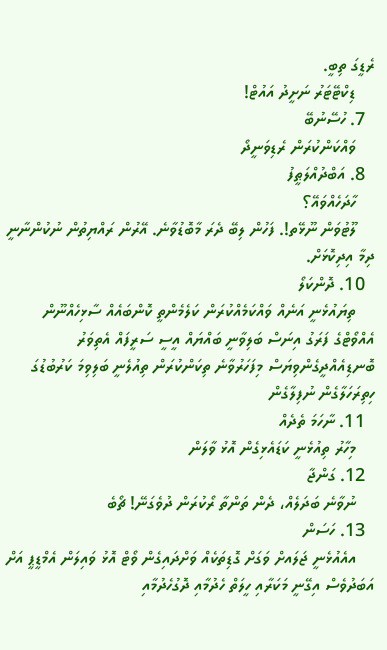ރެޑީގަ ތިބީ.
    ޑިކްޓޭޓަރު ނަށީދު އައުޓް!
  7. ހުސޭނުބޭ
    ވައްކަންކުރަން ރެޑިވަނީދޯ
  8. އަބްދުއްލަޠީފު
    ހާދަހެއްވައޭ؟
    ލޫޓުވަން ނޫޅޭތ!. ފަހުން ލިބޭ ދެރަ މާބޮޑުވާނެ. އޭރުން ރައްޔިތުން ނުކުންނާނީ ދިމާ އިދިކޮޅަށް.
  10. ދޮންކަލޯ
    ތިޔައުޅެނީ އަނެއް ވައްކަމެއްކުރަން ކަލެމެންތީ ކޮންބައެއް ސާޅިހެއްނޫން އެއްވޯޓްގެ ފަރަގު އިނަސް ބަލިވާނީ ބައްޔައް އީސީ ސަރީފައް އެތިވަރު ބޮނޑިއެއްދީގެންވިޔަސް މިފަހަރުވާނެ ތިކަންކުރަން ތިއުލެނީ ބަލިވިމަ ކަރުބުޑުގަ ހިތިރަހަލާގެން ނުފިލާގެން
  11. ނާހަމަ ތެދެއް
    މިހާރު ތިއުޅެނީ ކަޑައެޅިގެން އޮޅު ވާލަން
  12. ގަންޖާ
    ނުވާނެ ބަދަލެއް، ދެން ތަންތާ ރޯކުރަން ދުވެގަނޭ! ޗޯބެ
  13. ހަސަން
    އއެއުޅެނީ ޖަލައށް ވަގަށް ގޮޑިތަކެއް ވަށްދައިގެން ވޯޓް އޮޅު ވައިލަން އެމްޑީޕީ އަށް އަބަދުވެސް އިގޭނީ މަކަރާއި ހީލަތް ހެދުމާއި ދޮގުހެދުމާއި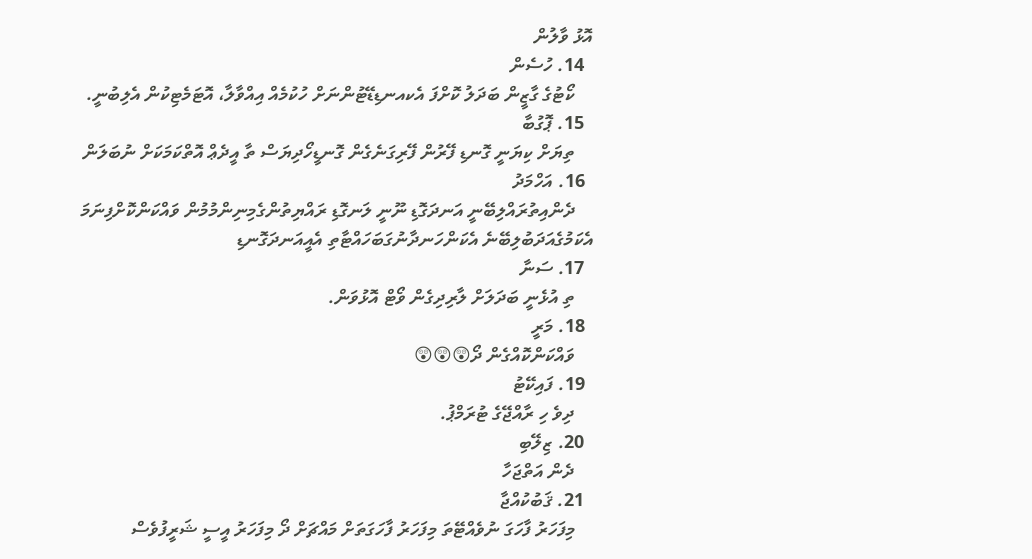އޮޅު ވާލުން
  14. ހުސެން
    ކޯޓުގެ ގާޒީން ބަދަލު ކޮށްފަ އެކއނޑިޑޭޓުންނަށް ހުކުމެއް އިއްވާލާ، އޮޓަމެޓިކުން އެލިބުނީ.
  15. ޕޮގުބާ
    ތިޔަށް ކިޔަނީ ގޮނޑި ފޭރުން ފޭރިގަނެގެން ގޮނޑީހޯދިޔަސް ތާ އީދެޢް އޮތްކަމަކަށް ނުބަލަން
  16. އަހްމަދު
    ދެންއިތުރައްލިބޭނީ އަނދަގޮޑި ނޫނީ ލަނގޮޑި ރައްޔިތުންގެމިނިންމުމުން ވައްކަންކޮށްފިނަމަ އެކަމުގެއަދަބުލިބޭނެ އެކަންހަނދާނުގަބަހައްޓާތި އެއީއަނދަގޮނޑި
  17. ސަނާ
    ތި އުޅެނީ ބަދަލަށް ލާރިދިގެން ވޯޓް އޮޅުވަން.
  18. މަރީ
    ވައްކަންކޮއްގެން ދޯ😲😲😲
  19. ފައިކޭޓު
    ދިވެ ހި ރާއްޖޭގެ ޓުރަމްޕު.
  20. ޒިލޭބި
    ދެން އަތްޖަހާ
  21. ޤަބުކުއްޖާ
    މިފަހަރު ފާހަގަ ނުވެއްޓޭތަ މިފަހަރު ފާހަގަތަށް މައްޗަށް ދޯ މިފަހަރު އީސީ ޝަރީފުވެސް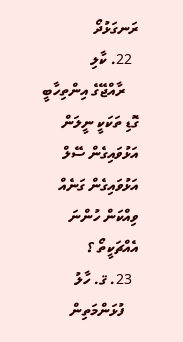ރަނގަޅުދޯ
  22. ކާލި
    ރާއްޖޭގެ އިންތިހާބީ ގޮޑި ތަކަކީ ނީލަން އަޅުވައިގެން ސޭލް އަޅުވައިގެން ގަނެއް ވިއްކަން ހުންނަ އެއްޗަކީތޯ ؟
  23. ޤ. ހާލު
    ފުޅަންމަތިން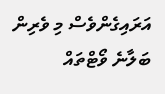އަރައިގެންވެސް މި ވެރިން ބަލާނެ ވޯޓްތައް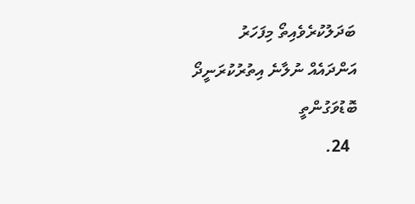ބަދަލުކުރެވެއިތޯ މިފަހަރު އަންދައެއް ނުލާނެ އިތުރުކުރަނީދޯ ބޮޑުވަގުންތީ
  24.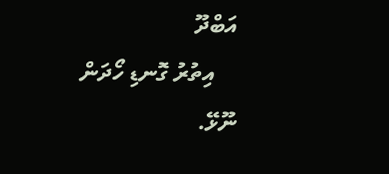އަބްދޫ
    އިތުރު ގޮނޑި ހޯދަން ނޫޅޭ.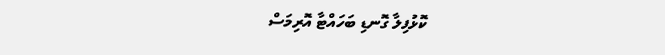ކޮޅުފިލާ ގޮނޑި ބަހައްޓާ އޮރިމަސް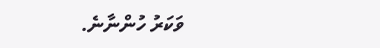ވަކަރު ހުންނާނެ.